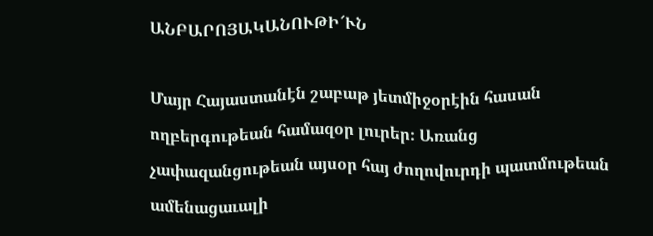ԱՆԲԱՐՈՅԱԿԱՆՈՒԹԻ՜ՒՆ

Մայր Հայաստանէն շաբաթ յետմիջօրէին հասան ողբերգութեան համազօր լուրեր։ Առանց չափազանցութեան այսօր հայ ժողովուրդի պատմութեան ամենացաւալի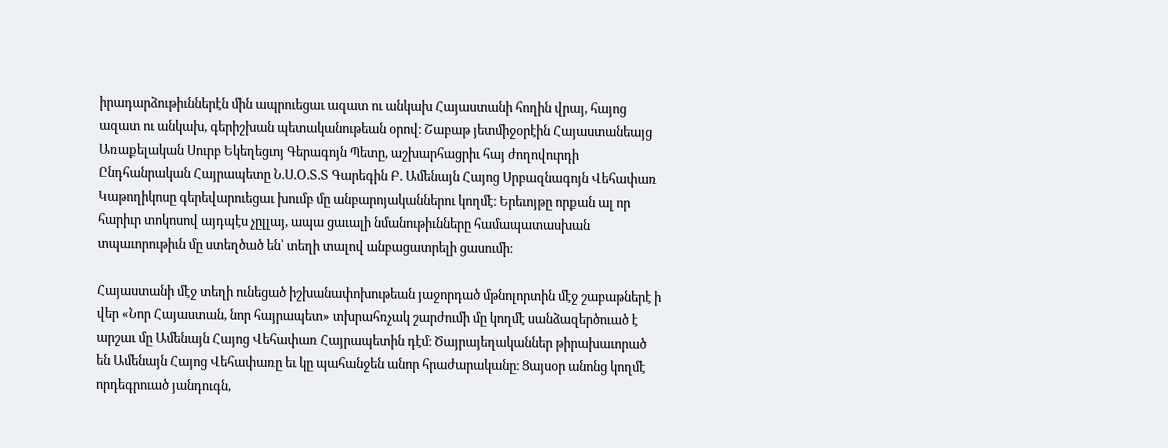իրադարձութիւններէն մին ապրուեցաւ ազատ ու անկախ Հայաստանի հողին վրայ, հայոց ազատ ու անկախ, գերիշխան պետականութեան օրով։ Շաբաթ յետմիջօրէին Հայաստանեայց Առաքելական Սուրբ Եկեղեցւոյ Գերագոյն Պետը, աշխարհացրիւ հայ ժողովուրդի Ընդհանրական Հայրապետը Ն.Ս.Օ.Տ.Տ Գարեգին Բ. Ամենայն Հայոց Սրբազնագոյն Վեհափառ Կաթողիկոսը գերեվարուեցաւ խումբ մը անբարոյականներու կողմէ։ Երեւոյթը որքան ալ որ հարիւր տոկոսով այդպէս չըլլայ, ապա ցաւալի նմանութիւնները համապատասխան տպաւորութիւն մը ստեղծած են՝ տեղի տալով անբացատրելի ցասումի։

Հայաստանի մէջ տեղի ունեցած իշխանափոխութեան յաջորդած մթնոլորտին մէջ շաբաթներէ ի վեր «Նոր Հայաստան, նոր հայրապետ» տխրահռչակ շարժումի մը կողմէ սանձազերծուած է արշաւ մը Ամենայն Հայոց Վեհափառ Հայրապետին դէմ։ Ծայրայեղականներ թիրախաւորած են Ամենայն Հայոց Վեհափառը եւ կը պահանջեն անոր հրաժարականը։ Ցայսօր անոնց կողմէ որդեգրուած յանդուգն,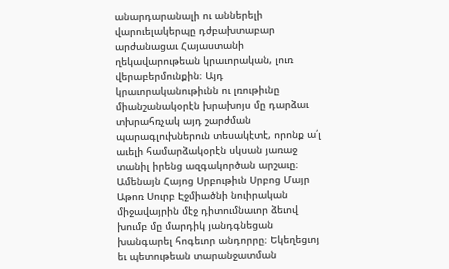անարդարանալի ու աններելի վարուելակերպը դժբախտաբար արժանացաւ Հայաստանի ղեկավարութեան կրաւորական, լուռ վերաբերմունքին։ Այդ կրաւորականութիւնն ու լռութիւնը միանշանակօրէն խրախոյս մը դարձաւ տխրահռչակ այդ շարժման պարագլուխներուն տեսակէտէ, որոնք ա՛լ աւելի համարձակօրէն սկսան յառաջ տանիլ իրենց ազգակործան արշաւը։ Ամենայն Հայոց Սրբութիւն Սրբոց Մայր Աթոռ Սուրբ Էջմիածնի նուիրական միջավայրին մէջ դիտումնաւոր ձեւով խումբ մը մարդիկ յանդգնեցան խանգարել հոգեւոր անդորրը։ Եկեղեցւոյ եւ պետութեան տարանջատման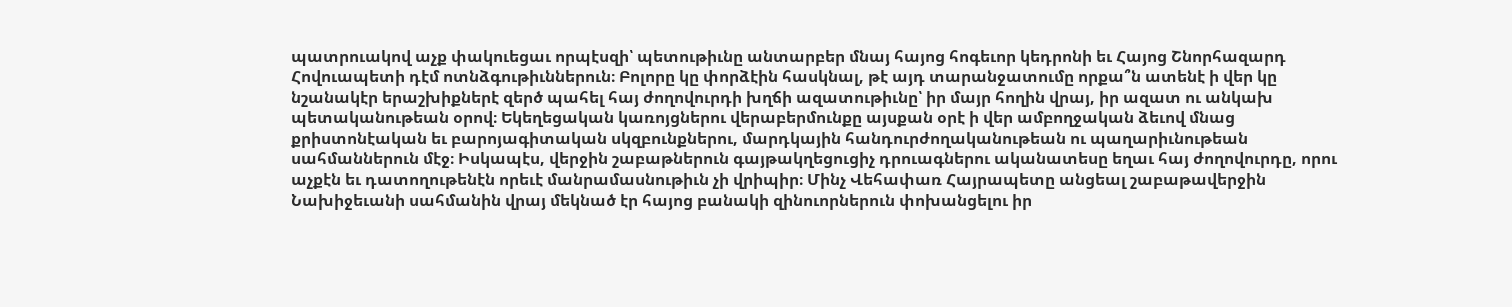պատրուակով աչք փակուեցաւ որպէսզի՝ պետութիւնը անտարբեր մնայ հայոց հոգեւոր կեդրոնի եւ Հայոց Շնորհազարդ Հովուապետի դէմ ոտնձգութիւններուն։ Բոլորը կը փորձէին հասկնալ, թէ այդ տարանջատումը որքա՞ն ատենէ ի վեր կը նշանակէր երաշխիքներէ զերծ պահել հայ ժողովուրդի խղճի ազատութիւնը՝ իր մայր հողին վրայ, իր ազատ ու անկախ պետականութեան օրով։ Եկեղեցական կառոյցներու վերաբերմունքը այսքան օրէ ի վեր ամբողջական ձեւով մնաց քրիստոնէական եւ բարոյագիտական սկզբունքներու, մարդկային հանդուրժողականութեան ու պաղարիւնութեան սահմաններուն մէջ։ Իսկապէս, վերջին շաբաթներուն գայթակղեցուցիչ դրուագներու ականատեսը եղաւ հայ ժողովուրդը, որու աչքէն եւ դատողութենէն որեւէ մանրամասնութիւն չի վրիպիր։ Մինչ Վեհափառ Հայրապետը անցեալ շաբաթավերջին Նախիջեւանի սահմանին վրայ մեկնած էր հայոց բանակի զինուորներուն փոխանցելու իր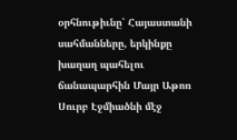օրհնութիւնը՝ Հայաստանի սահմանները, երկինքը խաղաղ պահելու ճանապարհին Մայր Աթոռ Սուրբ Էջմիածնի մէջ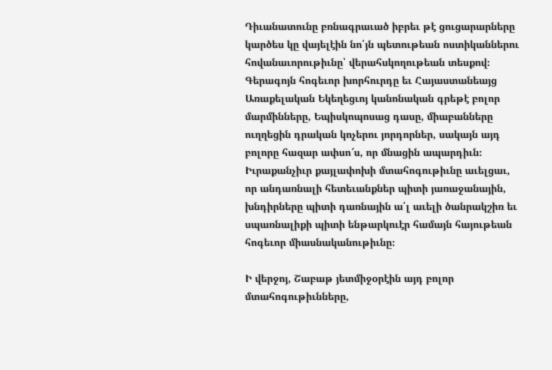Դիւանատունը բռնագրաւած իբրեւ թէ ցուցարարները կարծես կը վայելէին նո՛յն պետութեան ոստիկաններու հովանաւորութիւնը՝ վերահսկողութեան տեսքով։ Գերագոյն հոգեւոր խորհուրդը եւ Հայաստանեայց Առաքելական Եկեղեցւոյ կանոնական գրեթէ բոլոր մարմինները, Եպիսկոպոսաց դասը, միաբանները ուղղեցին դրական կոչերու յորդորներ, սակայն այդ բոլորը հազար ափսո՜ս, որ մնացին ապարդիւն։ Իւրաքանչիւր քայլափոխի մտահոգութիւնը աւելցաւ, որ անդառնալի հետեւանքներ պիտի յառաջանային, խնդիրները պիտի դառնային ա՛լ աւելի ծանրակշիռ եւ սպառնալիքի պիտի ենթարկուէր համայն հայութեան հոգեւոր միասնականութիւնը։

Ի վերջոյ, Շաբաթ յետմիջօրէին այդ բոլոր մտահոգութիւնները,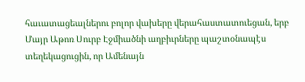հաւատացեալներու բոլոր վախերը վերահաստատուեցան, երբ Մայր Աթոռ Սուրբ Էջմիածնի աղբիւրները պաշտօնապէս տեղեկացուցին, որ Ամենայն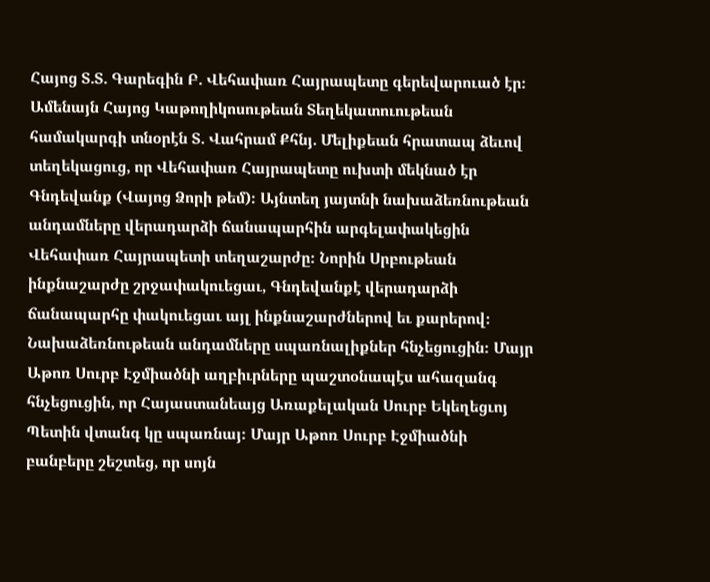Հայոց Տ.Տ. Գարեգին Բ. Վեհափառ Հայրապետը գերեվարուած էր։ Ամենայն Հայոց Կաթողիկոսութեան Տեղեկատուութեան համակարգի տնօրէն Տ. Վահրամ Քհնյ. Մելիքեան հրատապ ձեւով տեղեկացուց, որ Վեհափառ Հայրապետը ուխտի մեկնած էր Գնդեվանք (Վայոց Ձորի թեմ)։ Այնտեղ յայտնի նախաձեռնութեան անդամները վերադարձի ճանապարհին արգելափակեցին Վեհափառ Հայրապետի տեղաշարժը։ Նորին Սրբութեան ինքնաշարժը շրջափակուեցաւ, Գնդեվանքէ վերադարձի ճանապարհը փակուեցաւ այլ ինքնաշարժներով եւ քարերով։ Նախաձեռնութեան անդամները սպառնալիքներ հնչեցուցին։ Մայր Աթոռ Սուրբ Էջմիածնի աղբիւրները պաշտօնապէս ահազանգ հնչեցուցին, որ Հայաստանեայց Առաքելական Սուրբ Եկեղեցւոյ Պետին վտանգ կը սպառնայ։ Մայր Աթոռ Սուրբ Էջմիածնի բանբերը շեշտեց, որ սոյն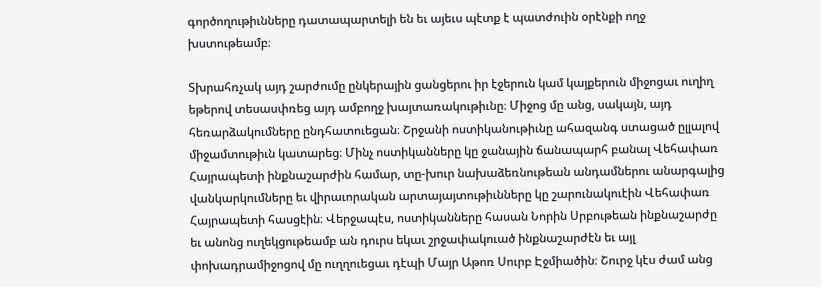գործողութիւնները դատապարտելի են եւ այեւս պէտք է պատժուին օրէնքի ողջ խստութեամբ։

Տխրահռչակ այդ շարժումը ընկերային ցանցերու իր էջերուն կամ կայքերուն միջոցաւ ուղիղ եթերով տեսասփռեց այդ ամբողջ խայտառակութիւնը։ Միջոց մը անց, սակայն, այդ հեռարձակումները ընդհատուեցան։ Շրջանի ոստիկանութիւնը ահազանգ ստացած ըլլալով միջամտութիւն կատարեց։ Մինչ ոստիկանները կը ջանային ճանապարհ բանալ Վեհափառ Հայրապետի ինքնաշարժին համար, տը-խուր նախաձեռնութեան անդամներու անարգալից վանկարկումները եւ վիրաւորական արտայայտութիւնները կը շարունակուէին Վեհափառ Հայրապետի հասցէին։ Վերջապէս, ոստիկանները հասան Նորին Սրբութեան ինքնաշարժը եւ անոնց ուղեկցութեամբ ան դուրս եկաւ շրջափակուած ինքնաշարժէն եւ այլ փոխադրամիջոցով մը ուղղուեցաւ դէպի Մայր Աթոռ Սուրբ Էջմիածին։ Շուրջ կէս ժամ անց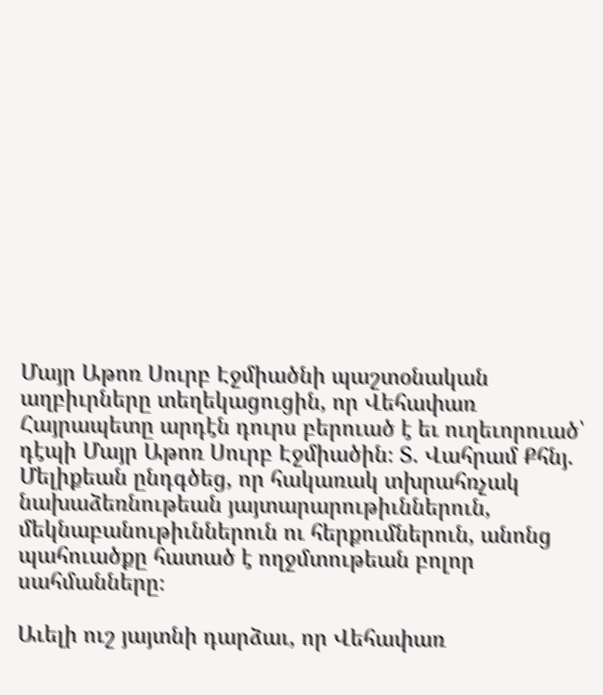Մայր Աթոռ Սուրբ Էջմիածնի պաշտօնական աղբիւրները տեղեկացուցին, որ Վեհափառ Հայրապետը արդէն դուրս բերուած է եւ ուղեւորուած՝ դէպի Մայր Աթոռ Սուրբ Էջմիածին։ Տ. Վահրամ Քհնյ. Մելիքեան ընդգծեց, որ հակառակ տխրահռչակ նախաձեռնութեան յայտարարութիւններուն, մեկնաբանութիւններուն ու հերքումներուն, անոնց պահուածքը հատած է ողջմտութեան բոլոր սահմանները։

Աւելի ուշ յայտնի դարձաւ, որ Վեհափառ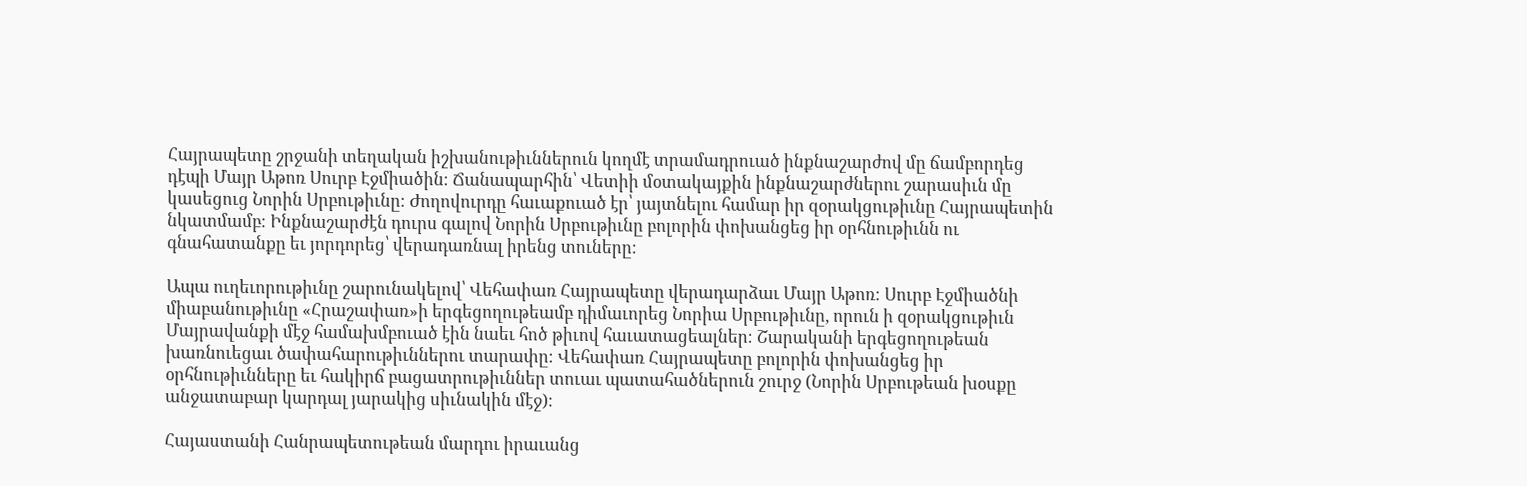Հայրապետը շրջանի տեղական իշխանութիւններուն կողմէ տրամադրուած ինքնաշարժով մը ճամբորդեց դէպի Մայր Աթոռ Սուրբ Էջմիածին։ Ճանապարհին՝ Վետիի մօտակայքին ինքնաշարժներու շարասիւն մը կասեցուց Նորին Սրբութիւնը։ Ժողովուրդը հաւաքուած էր՝ յայտնելու համար իր զօրակցութիւնը Հայրապետին նկատմամբ։ Ինքնաշարժէն դուրս գալով Նորին Սրբութիւնը բոլորին փոխանցեց իր օրհնութիւնն ու գնահատանքը եւ յորդորեց՝ վերադառնալ իրենց տուները։

Ապա ուղեւորութիւնը շարունակելով՝ Վեհափառ Հայրապետը վերադարձաւ Մայր Աթոռ։ Սուրբ Էջմիածնի միաբանութիւնը «Հրաշափառ»ի երգեցողութեամբ դիմաւորեց Նորիա Սրբութիւնը, որուն ի զօրակցութիւն Մայրավանքի մէջ համախմբուած էին նաեւ հոծ թիւով հաւատացեալներ։ Շարականի երգեցողութեան խառնուեցաւ ծափահարութիւններու տարափը։ Վեհափառ Հայրապետը բոլորին փոխանցեց իր օրհնութիւնները եւ հակիրճ բացատրութիւններ տուաւ պատահածներուն շուրջ (Նորին Սրբութեան խօսքը անջատաբար կարդալ յարակից սիւնակին մէջ)։

Հայաստանի Հանրապետութեան մարդու իրաւանց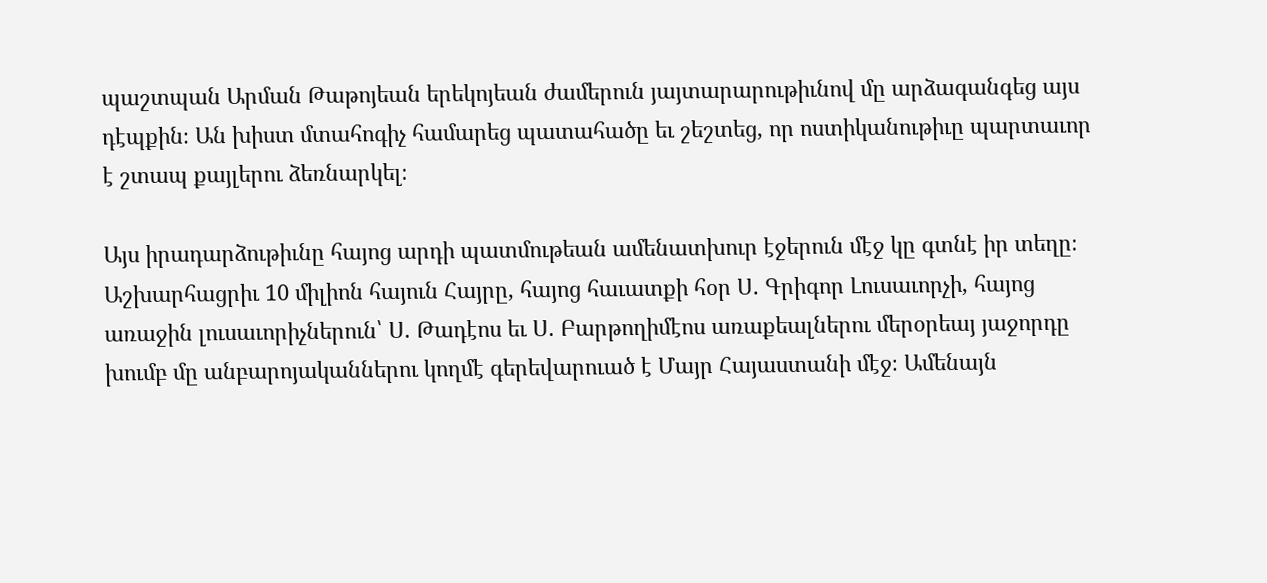պաշտպան Արման Թաթոյեան երեկոյեան ժամերուն յայտարարութիւնով մը արձագանգեց այս դէպքին։ Ան խիստ մտահոգիչ համարեց պատահածը եւ շեշտեց, որ ոստիկանութիւը պարտաւոր է շտապ քայլերու ձեռնարկել։

Այս իրադարձութիւնը հայոց արդի պատմութեան ամենատխուր էջերուն մէջ կը գտնէ իր տեղը։ Աշխարհացրիւ 10 միլիոն հայուն Հայրը, հայոց հաւատքի հօր Ս. Գրիգոր Լուսաւորչի, հայոց առաջին լուսաւորիչներուն՝ Ս. Թադէոս եւ Ս. Բարթողիմէոս առաքեալներու մերօրեայ յաջորդը խումբ մը անբարոյականներու կողմէ գերեվարուած է Մայր Հայաստանի մէջ։ Ամենայն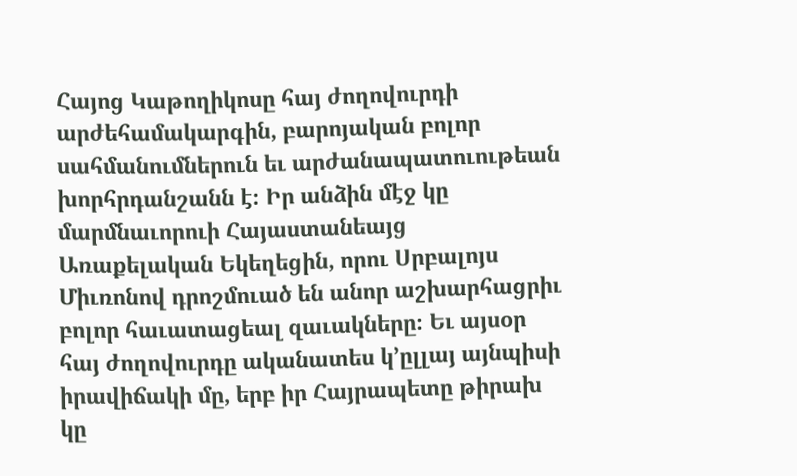Հայոց Կաթողիկոսը հայ ժողովուրդի արժեհամակարգին, բարոյական բոլոր սահմանումներուն եւ արժանապատուութեան խորհրդանշանն է։ Իր անձին մէջ կը մարմնաւորուի Հայաստանեայց Առաքելական Եկեղեցին, որու Սրբալոյս Միւռոնով դրոշմուած են անոր աշխարհացրիւ բոլոր հաւատացեալ զաւակները։ Եւ այսօր հայ ժողովուրդը ականատես կ՚ըլլայ այնպիսի իրավիճակի մը, երբ իր Հայրապետը թիրախ կը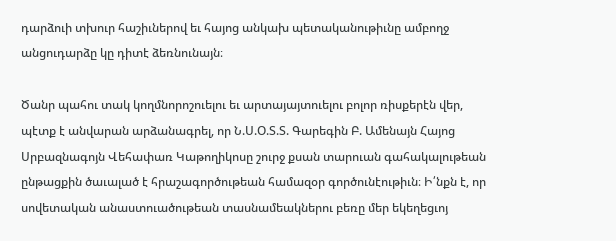դարձուի տխուր հաշիւներով եւ հայոց անկախ պետականութիւնը ամբողջ անցուդարձը կը դիտէ ձեռնունայն։

Ծանր պահու տակ կողմնորոշուելու եւ արտայայտուելու բոլոր ռիսքերէն վեր, պէտք է անվարան արձանագրել, որ Ն.Ս.Օ.Տ.Տ. Գարեգին Բ. Ամենայն Հայոց Սրբազնագոյն Վեհափառ Կաթողիկոսը շուրջ քսան տարուան գահակալութեան ընթացքին ծաւալած է հրաշագործութեան համազօր գործունէութիւն։ Ի՛նքն է, որ սովետական անաստուածութեան տասնամեակներու բեռը մեր եկեղեցւոյ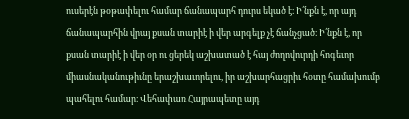ուսերէն թօթափելու համար ճանապարհ դուրս եկած է։ Ի՛նքն է, որ այդ ճանապարհին վրայ քսան տարիէ ի վեր արգելք չէ ճանչցած։ Ի՛նքն է, որ քսան տարիէ ի վեր օր ու ցերեկ աշխատած է հայ ժողովուրդի հոգեւոր միասնականութիւնը երաշխաւորելու, իր աշխարհացրիւ հօտը համախումբ պահելու համար։ Վեհափառ Հայրապետը այդ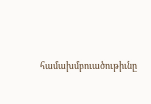համախմբուածութիւնը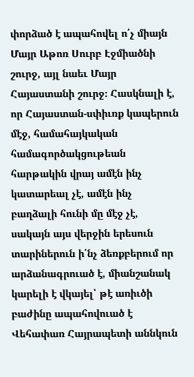փորձած է ապահովել ո՛չ միայն Մայր Աթոռ Սուրբ Էջմիածնի շուրջ, այլ նաեւ Մայր Հայաստանի շուրջ։ Հասկնալի է, որ Հայաստան-սփիւռք կապերուն մէջ, համահայկական համագործակցութեան հարթակին վրայ ամէն ինչ կատարեալ չէ, ամէն ինչ բաղձալի հունի մը մէջ չէ, սակայն այս վերջին երեսուն տարիներուն ի՛նչ ձեռքբերում որ արձանագրուած է, միանշանակ կարելի է վկայել՝ թէ առիւծի բաժինը ապահովուած է Վեհափառ Հայրապետի աննկուն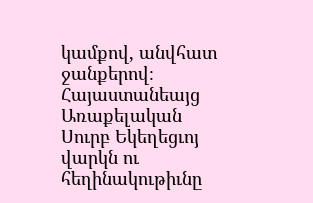կամքով, անվհատ ջանքերով։ Հայաստանեայց Առաքելական Սուրբ Եկեղեցւոյ վարկն ու հեղինակութիւնը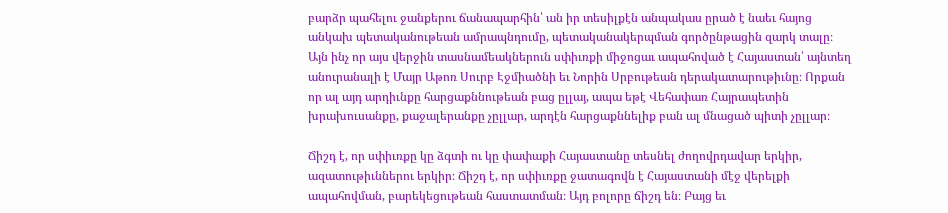բարձր պահելու ջանքերու ճանապարհին՝ ան իր տեսիլքէն անպակաս ըրած է նաեւ հայոց անկախ պետականութեան ամրապնդումը, պետականակերպման գործընթացին զարկ տալը։ Այն ինչ որ այս վերջին տասնամեակներուն սփիւռքի միջոցաւ ապահոված է Հայաստան՝ այնտեղ անուրանալի է Մայր Աթոռ Սուրբ Էջմիածնի եւ Նորին Սրբութեան դերակատարութիւնը։ Որքան որ ալ այդ արդիւնքը հարցաքննութեան բաց ըլլայ, ապա եթէ Վեհափառ Հայրապետին խրախուսանքը, քաջալերանքը չըլլար, արդէն հարցաքննելիք բան ալ մնացած պիտի չըլլար։

Ճիշդ է, որ սփիւռքը կը ձգտի ու կը փափաքի Հայաստանը տեսնել ժողովրդավար երկիր, ազատութիւններու երկիր։ Ճիշդ է, որ սփիւռքը ջատագովն է Հայաստանի մէջ վերելքի ապահովման, բարեկեցութեան հաստատման։ Այդ բոլորը ճիշդ են։ Բայց եւ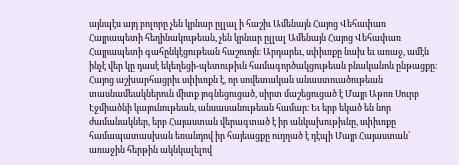այնպէս այդ բոլորը չեն կրնար ըլլալ ի հաշիւ Ամենայն Հայոց Վեհափառ Հայրապետի հեղինակութեան, չեն կրնար ըլլալ Ամենայն Հայոց Վեհափառ Հայրապետի գահընկէցութեան հաշուոյն։ Արդարեւ, սփիւռքը նախ եւ առաջ, ամէն ինչէ վեր կը դասէ եկեղեցի-պետութիւն համագործակցութեան բնականոն ընթացքը։ Հայոց աշխարհացրիւ սփիւռքն է, որ սովետական անաստուածութեան տասնամեակներուն միտք յոգնեցուցած, սիրտ մաշեցուցած է Մայր Աթոռ Սուրբ Էջմիածնի կայունութեան, անսասանութեան համար։ Եւ երբ եկած են նոր ժամանակներ, երբ Հայաստան վերագտած է իր անկախութիւնը, սփիւռքը համապատասխան եռանդով իր հայեացքը ուղղած է դէպի Մայր Հայաստան՝ առաջին հերթին ակնկալելով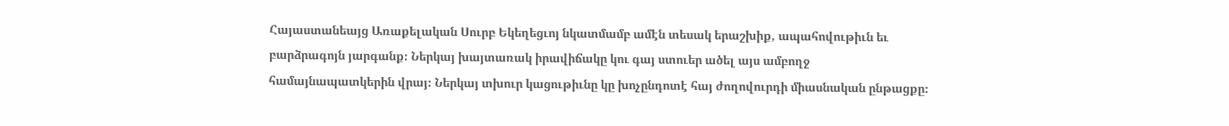Հայաստանեայց Առաքելական Սուրբ Եկեղեցւոյ նկատմամբ ամէն տեսակ երաշխիք, ապահովութիւն եւ բարձրագոյն յարգանք։ Ներկայ խայտառակ իրավիճակը կու գայ ստուեր ածել այս ամբողջ համայնապատկերին վրայ։ Ներկայ տխուր կացութիւնը կը խոչընդոտէ հայ ժողովուրդի միասնական ընթացքը։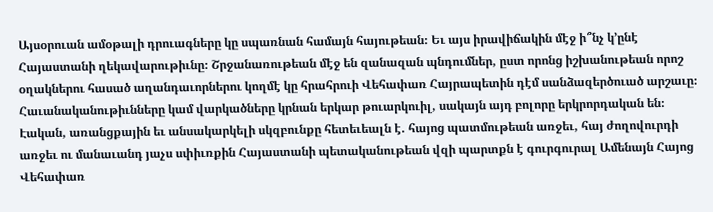Այսօրուան ամօթալի դրուագները կը սպառնան համայն հայութեան։ Եւ այս իրավիճակին մէջ ի՞նչ կ՚ընէ Հայաստանի ղեկավարութիւնը։ Շրջանառութեան մէջ են զանազան պնդումներ, ըստ որոնց իշխանութեան որոշ օղակներու հասած աղանդաւորներու կողմէ կը հրահրուի Վեհափառ Հայրապետին դէմ սանձազերծուած արշաւը։ Հաւանականութիւնները կամ վարկածները կրնան երկար թուարկուիլ, սակայն այդ բոլորը երկրորդական են։ Էական, առանցքային եւ անսակարկելի սկզբունքը հետեւեալն է. հայոց պատմութեան առջեւ, հայ ժողովուրդի առջեւ ու մանաւանդ յաչս սփիւռքին Հայաստանի պետականութեան վզի պարտքն է գուրգուրալ Ամենայն Հայոց Վեհափառ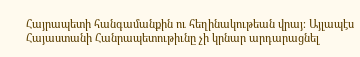Հայրապետի հանգամանքին ու հեղինակութեան վրայ։ Այլապէս Հայաստանի Հանրապետութիւնը չի կրնար արդարացնել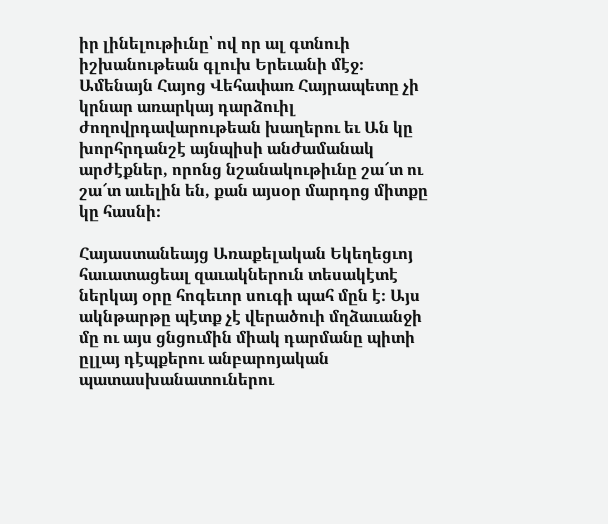իր լինելութիւնը՝ ով որ ալ գտնուի իշխանութեան գլուխ Երեւանի մէջ։ Ամենայն Հայոց Վեհափառ Հայրապետը չի կրնար առարկայ դարձուիլ ժողովրդավարութեան խաղերու եւ Ան կը խորհրդանշէ այնպիսի անժամանակ արժէքներ, որոնց նշանակութիւնը շա՜տ ու շա՜տ աւելին են, քան այսօր մարդոց միտքը կը հասնի։

Հայաստանեայց Առաքելական Եկեղեցւոյ հաւատացեալ զաւակներուն տեսակէտէ ներկայ օրը հոգեւոր սուգի պահ մըն է։ Այս ակնթարթը պէտք չէ վերածուի մղձաւանջի մը ու այս ցնցումին միակ դարմանը պիտի ըլլայ դէպքերու անբարոյական պատասխանատուներու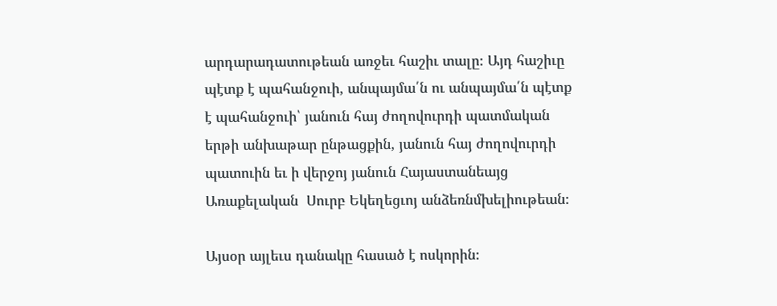արդարադատութեան առջեւ հաշիւ տալը։ Այդ հաշիւը պէտք է պահանջուի, անպայմա՛ն ու անպայմա՛ն պէտք է պահանջուի՝ յանուն հայ ժողովուրդի պատմական երթի անխաթար ընթացքին, յանուն հայ ժողովուրդի պատուին եւ ի վերջոյ յանուն Հայաստանեայց Առաքելական  Սուրբ Եկեղեցւոյ անձեռնմխելիութեան։

Այսօր այլեւս դանակը հասած է ոսկորին։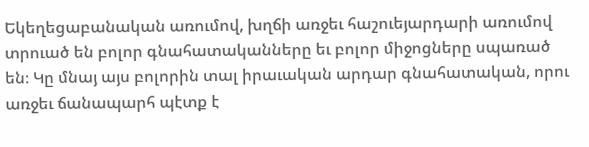Եկեղեցաբանական առումով, խղճի առջեւ հաշուեյարդարի առումով տրուած են բոլոր գնահատականները եւ բոլոր միջոցները սպառած են։ Կը մնայ այս բոլորին տալ իրաւական արդար գնահատական, որու առջեւ ճանապարհ պէտք է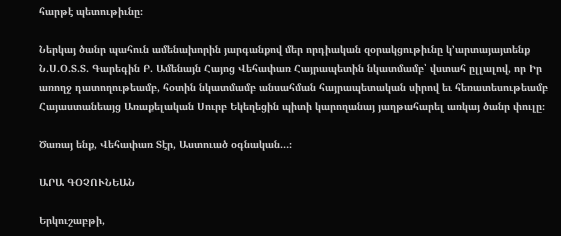հարթէ պետութիւնը։

Ներկայ ծանր պահուն ամենախորին յարգանքով մեր որդիական զօրակցութիւնը կ՚արտայայտենք Ն.Ս.Օ.Տ.Տ. Գարեգին Բ. Ամենայն Հայոց Վեհափառ Հայրապետին նկատմամբ՝ վստահ ըլլալով, որ Իր առողջ դատողութեամբ, հօտին նկատմամբ անսահման հայրապետական սիրով եւ հեռատեսութեամբ Հայաստանեայց Առաքելական Սուրբ Եկեղեցին պիտի կարողանայ յաղթահարել առկայ ծանր փուլը։

Ծառայ ենք, Վեհափառ Տէր, Աստուած օգնական…։

ԱՐԱ ԳՕՉՈՒՆԵԱՆ

Երկուշաբթի,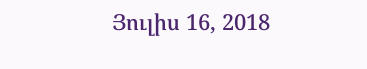Յուլիս 16, 2018